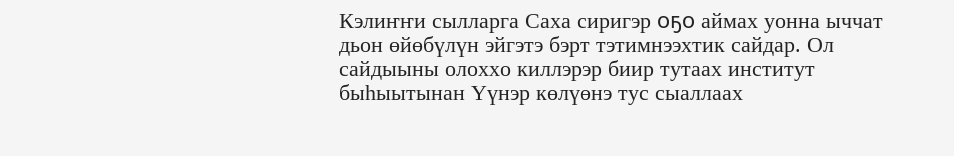Кэлиҥҥи сылларга Саха сиригэр оҕо аймах уонна ыччат дьон өйөбүлүн эйгэтэ бэрт тэтимнээхтик сайдар. Ол сайдыыны олоххо киллэрэр биир тутаах институт быһыытынан Үүнэр көлүөнэ тус сыаллаах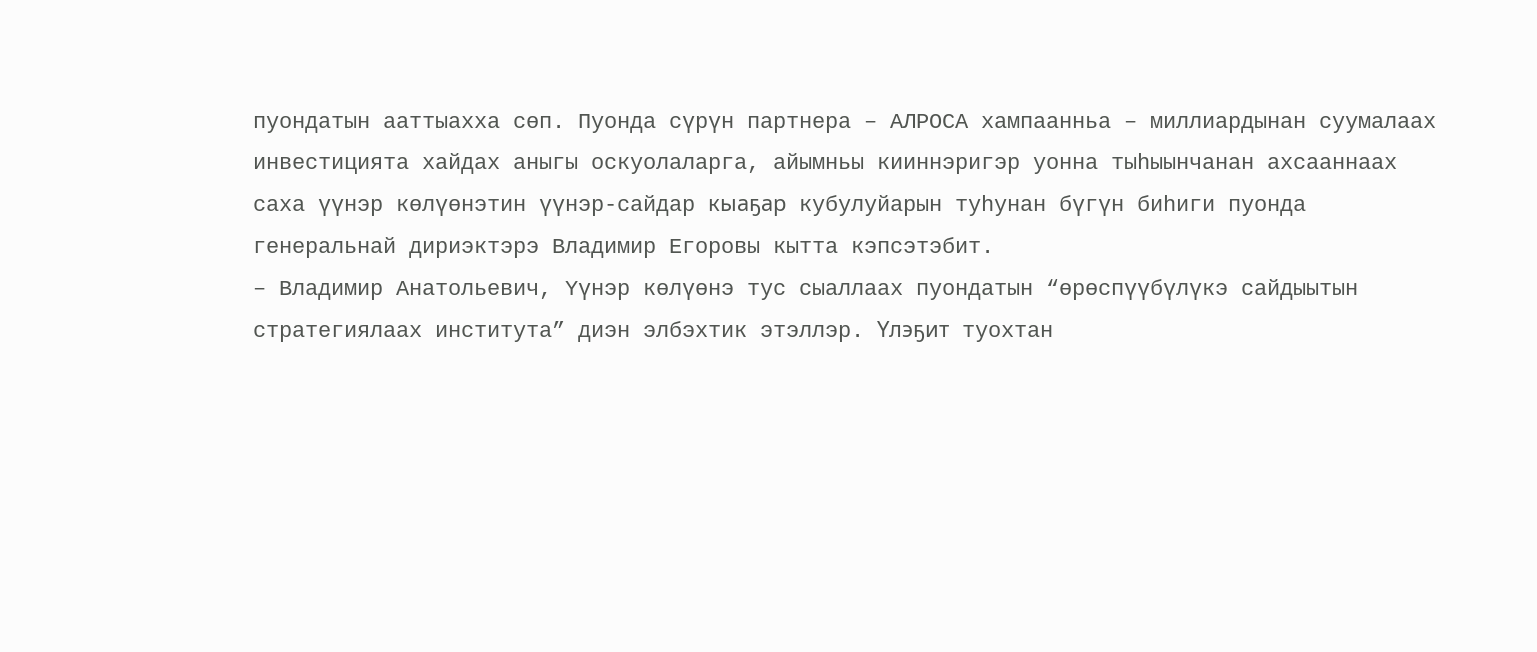пуондатын ааттыахха сөп. Пуонда сүрүн партнера – АЛРОСА хампаанньа – миллиардынан суумалаах инвестицията хайдах аныгы оскуолаларга, айымньы кииннэригэр уонна тыһыынчанан ахсааннаах саха үүнэр көлүөнэтин үүнэр-сайдар кыаҕар кубулуйарын туһунан бүгүн биһиги пуонда генеральнай дириэктэрэ Владимир Егоровы кытта кэпсэтэбит.
– Владимир Анатольевич, Үүнэр көлүөнэ тус сыаллаах пуондатын “өрөспүүбүлүкэ сайдыытын стратегиялаах института” диэн элбэхтик этэллэр. Үлэҕит туохтан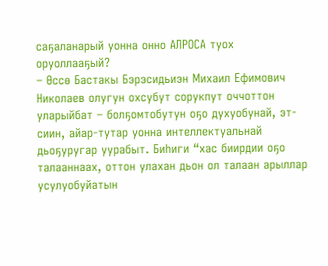саҕаланарый уонна онно АЛРОСА туох оруоллааҕый?
– Өссө Бастакы Бэрэсидьиэн Михаил Ефимович Николаев олугун охсубут сорукпут оччоттон уларыйбат – болҕомтобутун оҕо духуобунай, эт-сиин, айар-тутар уонна интеллектуальнай дьоҕуругар уурабыт. Биһиги “хас биирдии оҕо талааннаах, оттон улахан дьон ол талаан арыллар усулуобуйатын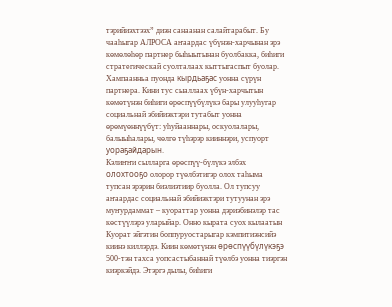тэрийиэхтээх” диэн санаанан салайтарабыт. Бу чааһыгар АЛРОСА аҥаардас үбүнэн-харчынан эрэ көмөлөһөр партнер быһыытынан буолбакка, биһиги стратегическай суолталаах кыттыгаспыт буолар. Хампаанньа пуонда кырдьаҕас уонна сүрүн партнера. Кини тус сыаллаах үбүн-харчытын көмөтүнэн биһиги өрөспүүбүлүкэ бары улууһугар социальнай эбийиэктэри тутабыт уонна өрөмүөннүүбүт: уһуйааннары, оскуолалары, балыыһалары, чөлгө түһэрэр кииннэри, успуорт уораҕайдарын.
Кэлиҥҥи сылларга өрөспүү-бүлүкэ элбэх олохтооҕо олорор түөлбэтигэр олох таһыма тупсан эрэрин биэлиэтиир буолла. Ол тупсуу аҥаардас социальнай эбийиэктэри тутуунан эрэ муҥурдаммат – куораттар уонна дэриэбинэлэр тас көстүүлэрэ уларыйар. Онно кырата суох кылаатын Куорат эйгэтин боппуруостарыгар кэмпитиэнсийэ киинэ киллэрдэ. Киин көмөтүнэн өрөспүүбүлүкэҕэ 500-тэн тахса уопсастыбаннай түөлбэ уонна тиэргэн киэркэйдэ. Этэргэ дылы, биһиги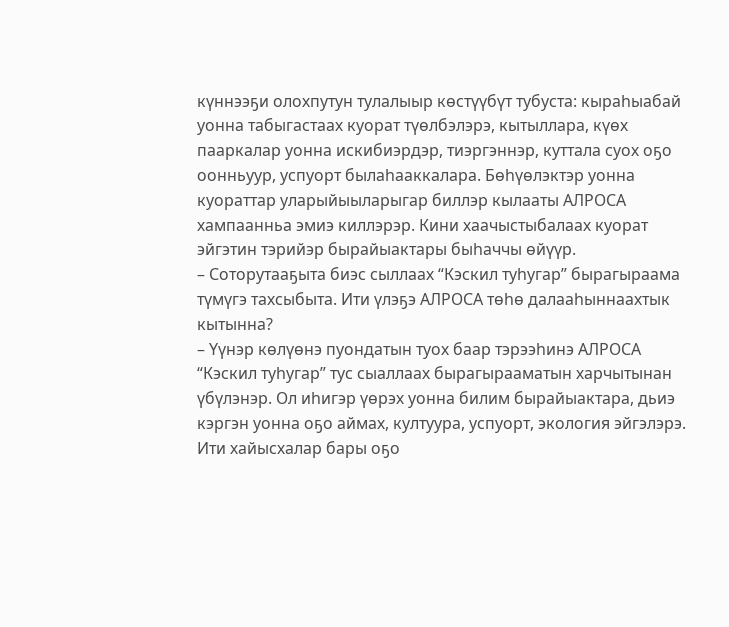күннээҕи олохпутун тулалыыр көстүүбүт тубуста: кыраһыабай уонна табыгастаах куорат түөлбэлэрэ, кытыллара, күөх пааркалар уонна искибиэрдэр, тиэргэннэр, куттала суох оҕо оонньуур, успуорт былаһааккалара. Бөһүөлэктэр уонна куораттар уларыйыыларыгар биллэр кылааты АЛРОСА хампаанньа эмиэ киллэрэр. Кини хаачыстыбалаах куорат эйгэтин тэрийэр бырайыактары быһаччы өйүүр.
– Соторутааҕыта биэс сыллаах “Кэскил туһугар” бырагыраама түмүгэ тахсыбыта. Ити үлэҕэ АЛРОСА төһө далааһыннаахтык кытынна?
– Үүнэр көлүөнэ пуондатын туох баар тэрээһинэ АЛРОСА “Кэскил туһугар” тус сыаллаах бырагырааматын харчытынан үбүлэнэр. Ол иһигэр үөрэх уонна билим бырайыактара, дьиэ кэргэн уонна оҕо аймах, култуура, успуорт, экология эйгэлэрэ. Ити хайысхалар бары оҕо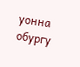уонна обургу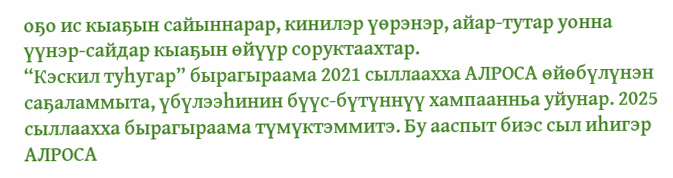оҕо ис кыаҕын сайыннарар, кинилэр үөрэнэр, айар-тутар уонна үүнэр-сайдар кыаҕын өйүүр соруктаахтар.
“Кэскил туһугар” бырагыраама 2021 сыллаахха АЛРОСА өйөбүлүнэн саҕаламмыта, үбүлээһинин бүүс-бүтүннүү хампаанньа уйунар. 2025 сыллаахха бырагыраама түмүктэммитэ. Бу ааспыт биэс сыл иһигэр АЛРОСА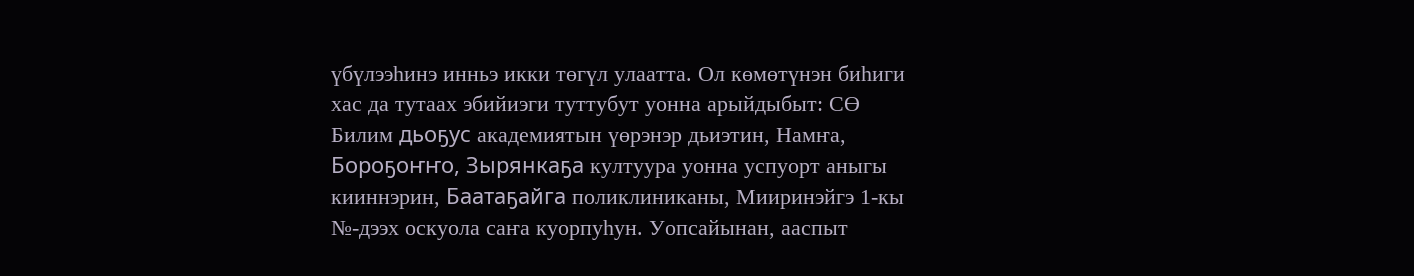үбүлээһинэ инньэ икки төгүл улаатта. Ол көмөтүнэн биһиги хас да тутаах эбийиэги туттубут уонна арыйдыбыт: СӨ Билим дьоҕус академиятын үөрэнэр дьиэтин, Намҥа, Бороҕоҥҥо, Зырянкаҕа култуура уонна успуорт аныгы кииннэрин, Баатаҕайга поликлиниканы, Мииринэйгэ 1-кы №-дээх оскуола саҥа куорпуһун. Уопсайынан, ааспыт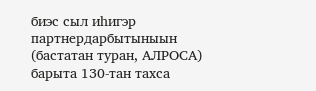биэс сыл иһигэр партнердарбытыныын (бастатан туран, АЛРОСА) барыта 130-тан тахса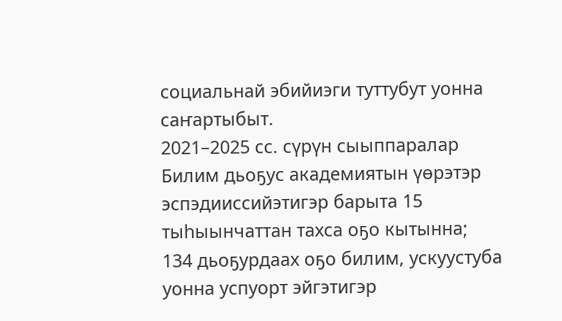социальнай эбийиэги туттубут уонна саҥартыбыт.
2021–2025 сс. сүрүн сыыппаралар
Билим дьоҕус академиятын үөрэтэр эспэдииссийэтигэр барыта 15 тыһыынчаттан тахса оҕо кытынна;
134 дьоҕурдаах оҕо билим, ускуустуба уонна успуорт эйгэтигэр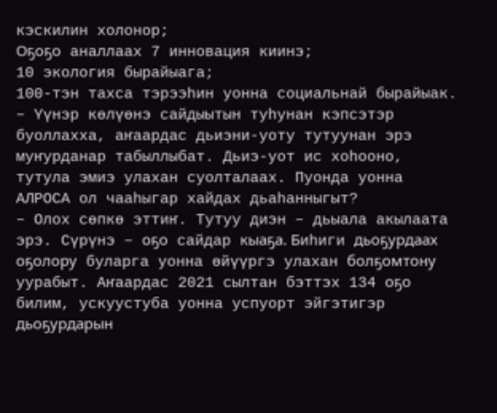кэскилин холонор;
Оҕоҕо аналлаах 7 инновация киинэ;
10 экология бырайыага;
100-тэн тахса тэрээһин уонна социальнай бырайыак.
– Үүнэр көлүөнэ сайдыытын туһунан кэпсэтэр буоллахха, аҥаардас дьиэни-уоту тутуунан эрэ муҥурданар табыллыбат. Дьиэ-уот ис хоһооно, тутула эмиэ улахан суолталаах. Пуонда уонна АЛРОСА ол чааһыгар хайдах дьаһанныгыт?
– Олох сөпкө эттиҥ. Тутуу диэн – дьыала акылаата эрэ. Сүрүнэ – оҕо сайдар кыаҕа. Биһиги дьоҕурдаах оҕолору буларга уонна өйүүргэ улахан болҕомтону уурабыт. Аҥаардас 2021 сылтан бэттэх 134 оҕо билим, ускуустуба уонна успуорт эйгэтигэр дьоҕурдарын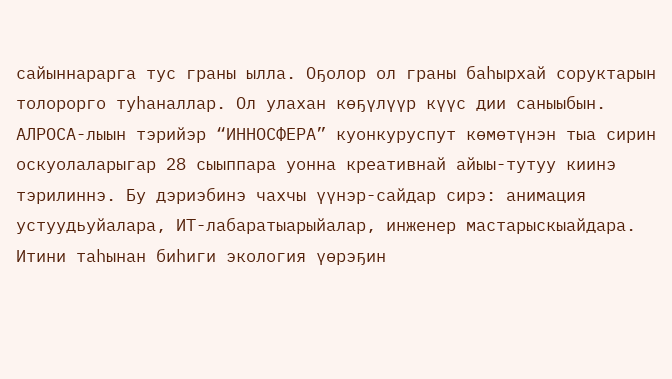сайыннарарга тус граны ылла. Оҕолор ол граны баһырхай соруктарын толорорго туһаналлар. Ол улахан көҕүлүүр күүс дии саныыбын.
АЛРОСА-лыын тэрийэр “ИННОСФЕРА” куонкуруспут көмөтүнэн тыа сирин оскуолаларыгар 28 сыыппара уонна креативнай айыы-тутуу киинэ тэрилиннэ. Бу дэриэбинэ чахчы үүнэр-сайдар сирэ: анимация устуудьуйалара, ИТ-лабаратыарыйалар, инженер мастарыскыайдара.
Итини таһынан биһиги экология үөрэҕин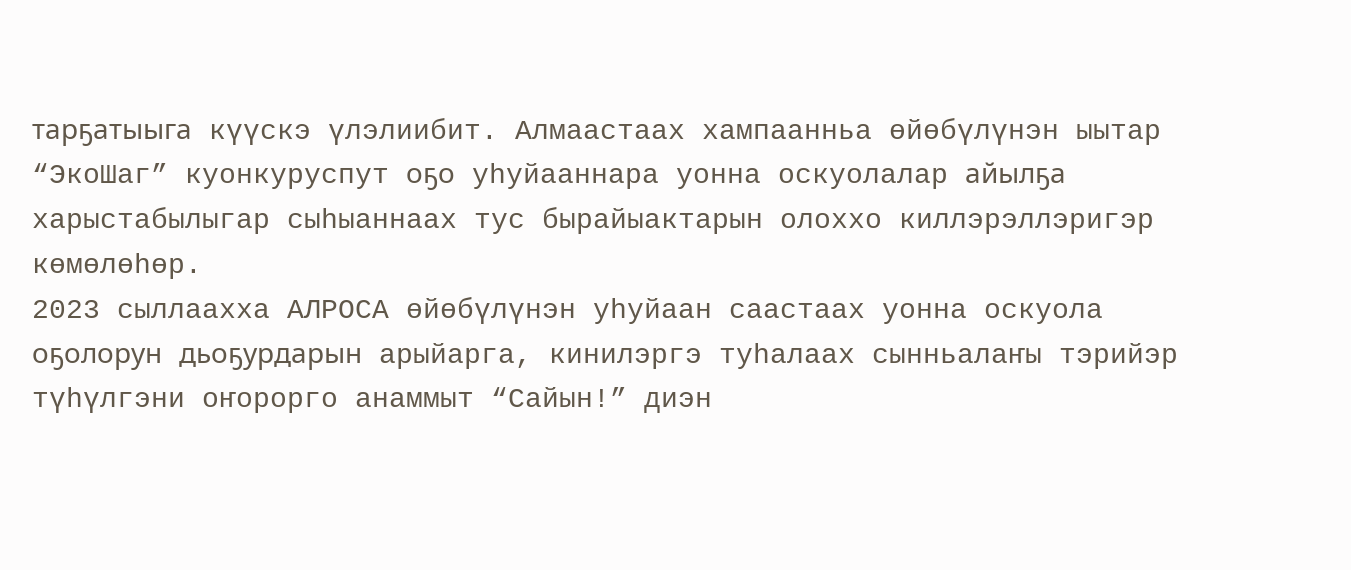тарҕатыыга күүскэ үлэлиибит. Алмаастаах хампаанньа өйөбүлүнэн ыытар “ЭкоШаг” куонкуруспут оҕо уһуйааннара уонна оскуолалар айылҕа харыстабылыгар сыһыаннаах тус бырайыактарын олоххо киллэрэллэригэр көмөлөһөр.
2023 сыллаахха АЛРОСА өйөбүлүнэн уһуйаан саастаах уонна оскуола оҕолорун дьоҕурдарын арыйарга, кинилэргэ туһалаах сынньалаҥы тэрийэр түһүлгэни оҥорорго анаммыт “Сайын!” диэн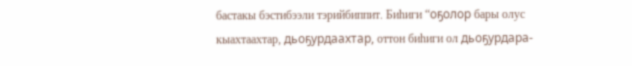бастакы бэстибээли тэрийбиппит. Биһиги “оҕолор бары олус кыахтаахтар, дьоҕурдаахтар, оттон биһиги ол дьоҕурдара-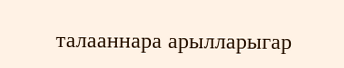талааннара арылларыгар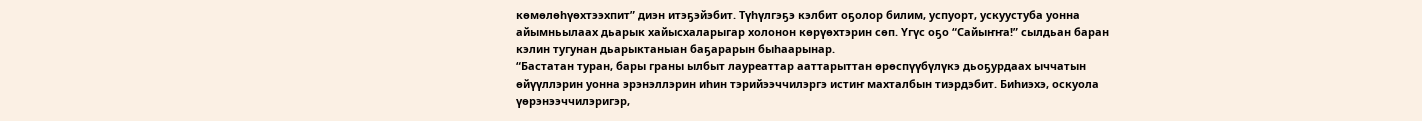көмөлөһүөхтээхпит” диэн итэҕэйэбит. Түһүлгэҕэ кэлбит оҕолор билим, успуорт, ускуустуба уонна айымньылаах дьарык хайысхаларыгар холонон көрүөхтэрин сөп. Үгүс оҕо “Сайыҥҥа!” сылдьан баран кэлин тугунан дьарыктаныан баҕарарын быһаарынар.
“Бастатан туран, бары граны ылбыт лауреаттар ааттарыттан өрөспүүбүлүкэ дьоҕурдаах ыччатын өйүүллэрин уонна эрэнэллэрин иһин тэрийээччилэргэ истиҥ махталбын тиэрдэбит. Биһиэхэ, оскуола үөрэнээччилэригэр,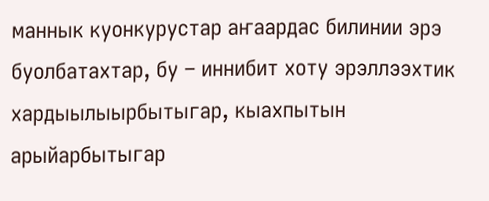маннык куонкурустар аҥаардас билинии эрэ буолбатахтар, бу – иннибит хоту эрэллээхтик хардыылыырбытыгар, кыахпытын арыйарбытыгар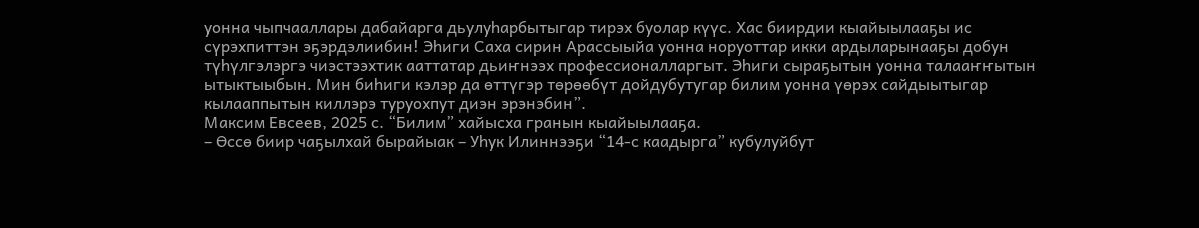уонна чыпчааллары дабайарга дьулуһарбытыгар тирэх буолар күүс. Хас биирдии кыайыылааҕы ис сүрэхпиттэн эҕэрдэлиибин! Эһиги Саха сирин Арассыыйа уонна норуоттар икки ардыларынааҕы добун түһүлгэлэргэ чиэстээхтик ааттатар дьиҥнээх профессионалларгыт. Эһиги сыраҕытын уонна талааҥҥытын ытыктыыбын. Мин биһиги кэлэр да өттүгэр төрөөбүт дойдубутугар билим уонна үөрэх сайдыытыгар кылааппытын киллэрэ туруохпут диэн эрэнэбин”.
Максим Евсеев, 2025 с. “Билим” хайысха гранын кыайыылааҕа.
– Өссө биир чаҕылхай бырайыак – Уһук Илиннээҕи “14-с каадырга” кубулуйбут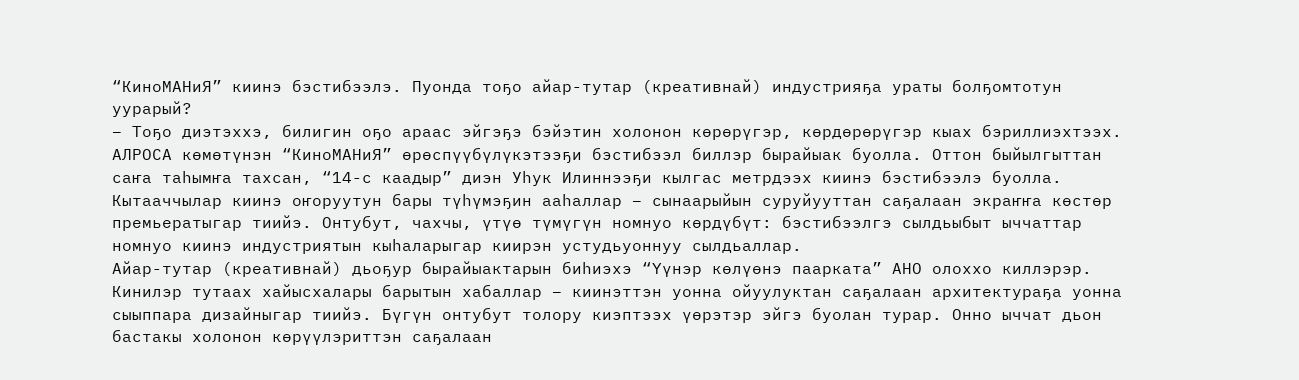“КиноМАНиЯ” киинэ бэстибээлэ. Пуонда тоҕо айар-тутар (креативнай) индустрияҕа ураты болҕомтотун уурарый?
– Тоҕо диэтэххэ, билигин оҕо араас эйгэҕэ бэйэтин холонон көрөрүгэр, көрдөрөрүгэр кыах бэриллиэхтээх. АЛРОСА көмөтүнэн “КиноМАНиЯ” өрөспүүбүлүкэтээҕи бэстибээл биллэр бырайыак буолла. Оттон быйылгыттан саҥа таһымҥа тахсан, “14-с каадыр” диэн Уһук Илиннээҕи кылгас метрдээх киинэ бэстибээлэ буолла. Кытааччылар киинэ оҥоруутун бары түһүмэҕин ааһаллар – сынаарыйын суруйууттан саҕалаан экраҥҥа көстөр премьератыгар тиийэ. Онтубут, чахчы, үтүө түмүгүн номнуо көрдүбүт: бэстибээлгэ сылдьыбыт ыччаттар номнуо киинэ индустриятын кыһаларыгар киирэн устудьуоннуу сылдьаллар.
Айар-тутар (креативнай) дьоҕур бырайыактарын биһиэхэ “Үүнэр көлүөнэ паарката” АНО олоххо киллэрэр. Кинилэр тутаах хайысхалары барытын хабаллар – киинэттэн уонна ойуулуктан саҕалаан архитектураҕа уонна сыыппара дизайныгар тиийэ. Бүгүн онтубут толору киэптээх үөрэтэр эйгэ буолан турар. Онно ыччат дьон бастакы холонон көрүүлэриттэн саҕалаан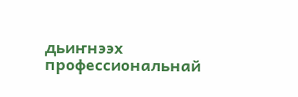дьиҥнээх профессиональнай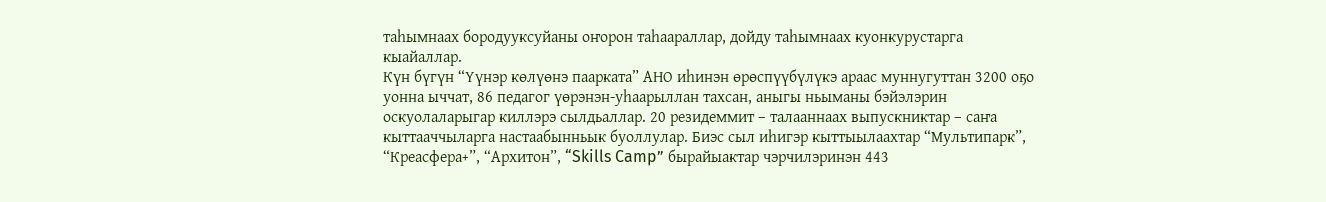таһымнаах бородууксуйаны оҥорон таһаараллар, дойду таһымнаах куонкурустарга кыайаллар.
Күн бүгүн “Үүнэр көлүөнэ паарката” АНО иһинэн өрөспүүбүлүкэ араас муннугуттан 3200 оҕо уонна ыччат, 86 педагог үөрэнэн-уһаарыллан тахсан, аныгы ньыманы бэйэлэрин оскуолаларыгар киллэрэ сылдьаллар. 20 резидеммит – талааннаах выпускниктар – саҥа кыттааччыларга настаабынньык буоллулар. Биэс сыл иһигэр кыттыылаахтар “Мультипарк”, “Креасфера+”, “Архитон”, “Skills Camp” бырайыактар чэрчилэринэн 443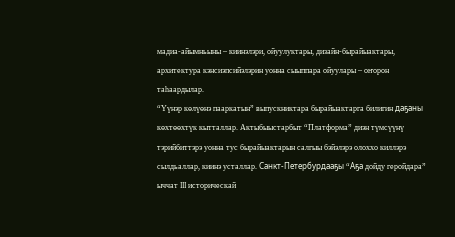мадиа-айымньыны – киинэлэри, ойуулуктары, дизайн-бырайыактары, архитектура кэнсиэпсийэлэрин уонна сыыппара ойуулары – оҥорон таһаардылар.
“Үүнэр көлүөнэ пааркатын” выпускниктара бырайыактарга билигин даҕаны көхтөөхтүк кытталлар. Актыбыыстарбыт “Платформа” диэн түмсүүнү тэрийбиттэрэ уонна тус бырайыактарын салгыы бэйэлэрэ олоххо киллэрэ сылдьаллар, киинэ усталлар. Санкт-Петербурдааҕы “Аҕа дойду геройдара” ыччат III историческай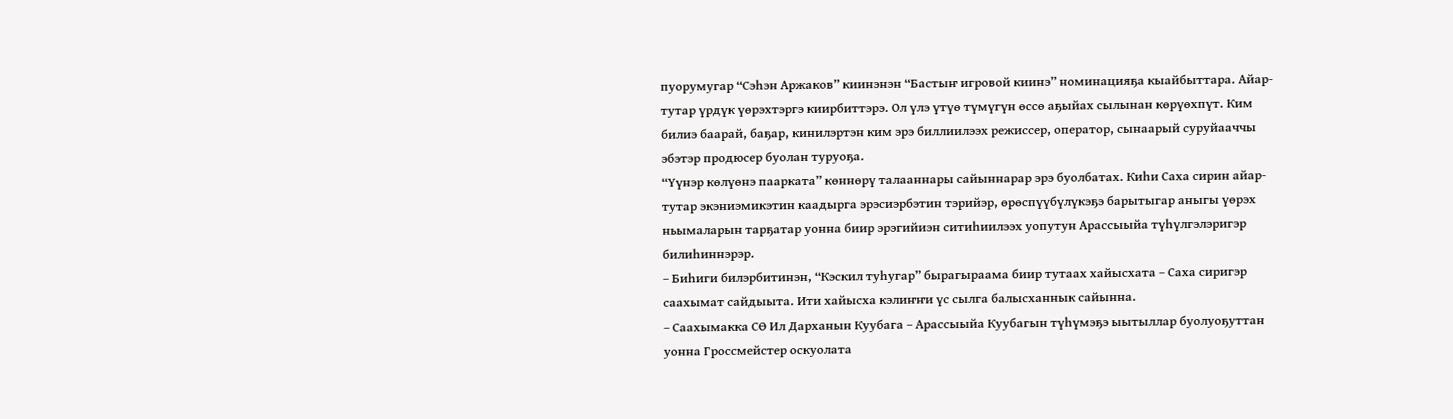пуорумугар “Сэһэн Аржаков” киинэнэн “Бастыҥ игровой киинэ” номинацияҕа кыайбыттара. Айар-тутар үрдүк үөрэхтэргэ киирбиттэрэ. Ол үлэ үтүө түмүгүн өссө аҕыйах сылынан көрүөхпүт. Ким билиэ баарай, баҕар, кинилэртэн ким эрэ биллиилээх режиссер, оператор, сынаарый суруйааччы эбэтэр продюсер буолан туруоҕа.
“Үүнэр көлүөнэ паарката” көннөрү талааннары сайыннарар эрэ буолбатах. Киһи Саха сирин айар-тутар экэниэмикэтин каадырга эрэсиэрбэтин тэрийэр, өрөспүүбүлүкэҕэ барытыгар аныгы үөрэх ньымаларын тарҕатар уонна биир эрэгийиэн ситиһиилээх уопутун Арассыыйа түһүлгэлэригэр билиһиннэрэр.
– Биһиги билэрбитинэн, “Кэскил туһугар” бырагыраама биир тутаах хайысхата – Саха сиригэр саахымат сайдыыта. Ити хайысха кэлиҥҥи үс сылга балысханнык сайынна.
– Саахымакка СӨ Ил Дарханын Куубага – Арассыыйа Куубагын түһүмэҕэ ыытыллар буолуоҕуттан уонна Гроссмейстер оскуолата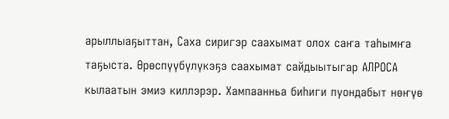арыллыаҕыттан, Саха сиригэр саахымат олох саҥа таһымҥа таҕыста. Өрөспүүбүлүкэҕэ саахымат сайдыытыгар АЛРОСА кылаатын эмиэ киллэрэр. Хампаанньа биһиги пуондабыт нөҥүө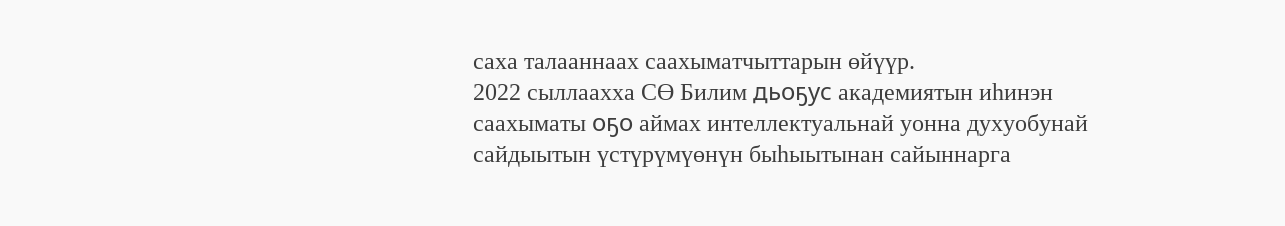саха талааннаах саахыматчыттарын өйүүр.
2022 сыллаахха СӨ Билим дьоҕус академиятын иһинэн саахыматы оҕо аймах интеллектуальнай уонна духуобунай сайдыытын үстүрүмүөнүн быһыытынан сайыннарга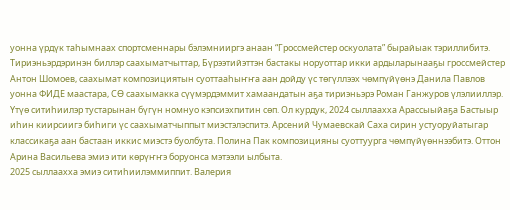уонна үрдүк таһымнаах спортсменнары бэлэмнииргэ анаан “Гроссмейстер оскуолата” бырайыак тэриллибитэ. Тириэньэрдэринэн биллэр саахыматчыттар, Бүрээтийэттэн бастакы норуоттар икки ардыларынааҕы гроссмейстер Антон Шомоев, саахымат композициятын суоттааһыҥҥа аан дойду үс төгүллээх чөмпүйүөнэ Данила Павлов уонна ФИДЕ маастара, СӨ саахымакка сүүмэрдэммит хамаандатын аҕа тириэньэрэ Роман Ганжуров үлэлииллэр.
Үтүө ситиһиилэр тустарынан бүгүн номнуо кэпсиэхпитин сөп. Ол курдук, 2024 сыллаахха Арассыыйаҕа Бастыыр иһин киирсиигэ биһиги үс саахыматчыппыт миэстэлэспитэ. Арсений Чумаевскай Саха сирин устуоруйатыгар классикаҕа аан бастаан иккис миэстэ буолбута. Полина Пак композицияны суоттуурга чөмпүйүөннээбитэ. Оттон Арина Васильева эмиэ ити көрүҥҥэ боруонса мэтээли ылбыта.
2025 сыллаахха эмиэ ситиһиилэммиппит. Валерия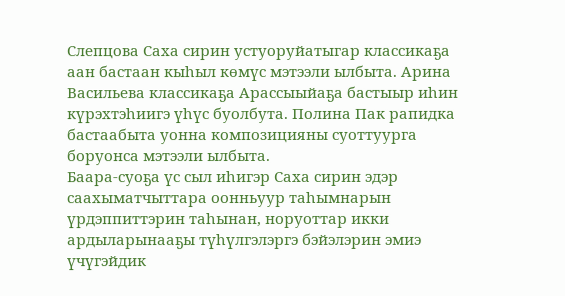Слепцова Саха сирин устуоруйатыгар классикаҕа аан бастаан кыһыл көмүс мэтээли ылбыта. Арина Васильева классикаҕа Арассыыйаҕа бастыыр иһин күрэхтэһиигэ үһүс буолбута. Полина Пак рапидка бастаабыта уонна композицияны суоттуурга боруонса мэтээли ылбыта.
Баара-суоҕа үс сыл иһигэр Саха сирин эдэр саахыматчыттара оонньуур таһымнарын үрдэппиттэрин таһынан, норуоттар икки ардыларынааҕы түһүлгэлэргэ бэйэлэрин эмиэ үчүгэйдик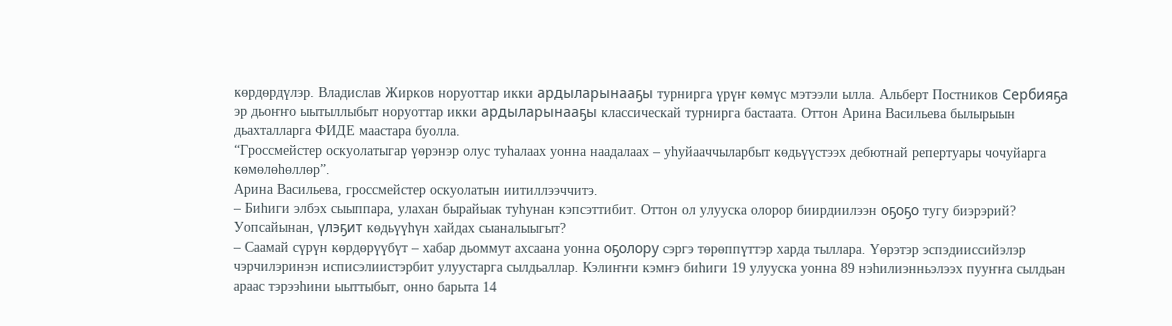көрдөрдүлэр. Владислав Жирков норуоттар икки ардыларынааҕы турнирга үрүҥ көмүс мэтээли ылла. Альберт Постников Сербияҕа эр дьоҥҥо ыытыллыбыт норуоттар икки ардыларынааҕы классическай турнирга бастаата. Оттон Арина Васильева былырыын дьахталларга ФИДЕ маастара буолла.
“Гроссмейстер оскуолатыгар үөрэнэр олус туһалаах уонна наадалаах – уһуйааччыларбыт көдьүүстээх дебютнай репертуары чочуйарга көмөлөһөллөр”.
Арина Васильева, гроссмейстер оскуолатын иитиллээччитэ.
– Биһиги элбэх сыыппара, улахан бырайыак туһунан кэпсэттибит. Оттон ол улууска олорор биирдиилээн оҕоҕо тугу биэрэрий? Уопсайынан, үлэҕит көдьүүһүн хайдах сыаналыыгыт?
– Саамай сүрүн көрдөрүүбүт – хабар дьоммут ахсаана уонна оҕолору сэргэ төрөппүттэр харда тыллара. Үөрэтэр эспэдииссийэлэр чэрчилэринэн исписэлиистэрбит улуустарга сылдьаллар. Кэлиҥҥи кэмҥэ биһиги 19 улууска уонна 89 нэһилиэнньэлээх пууҥҥа сылдьан араас тэрээһини ыыттыбыт, онно барыта 14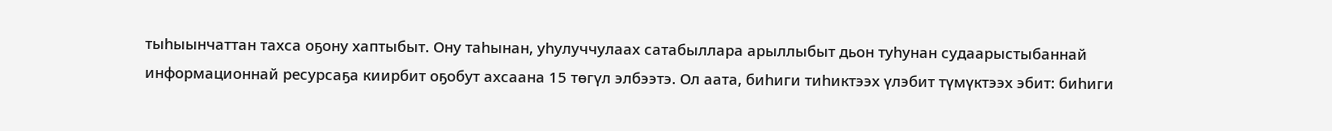тыһыынчаттан тахса оҕону хаптыбыт. Ону таһынан, уһулуччулаах сатабыллара арыллыбыт дьон туһунан судаарыстыбаннай информационнай ресурсаҕа киирбит оҕобут ахсаана 15 төгүл элбээтэ. Ол аата, биһиги тиһиктээх үлэбит түмүктээх эбит: биһиги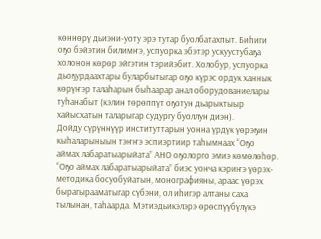көннөрү дьиэни-уоту эрэ тутар буолбатахпыт. Биһиги оҕо бэйэтин билимҥэ, успуорка эбэтэр ускуустубаҕа холонон көрөр эйгэтин тэрийэбит. Холобур, успуорка дьоҕурдаахтары буларбытыгар оҕо күрэс ордук ханнык көрүҥэр талаһарын быһаарар анал оборудованиелары туһанабыт (кэлин төрөппүт оҕотун дьарыктыыр хайысхатын таларыгар судургу буоллун диэн).
Дойду сүрүннүүр институттарын уонна үрдүк үөрэҕин кыһаларыныын тэҥҥэ эспиэртиир таһымнаах “Оҕо аймах лабаратыарыйата” АНО оҕолорго эмиэ көмөлөһөр. “Оҕо аймах лабаратыарыйата” биэс уонча кэриҥэ үөрэх-методика босуобуйатын, монографияны, араас үөрэх бырагырааматыгар сүбэни, ол иһигэр алтаны саха тылынан, таһаарда. Мэтиэдьикэлэрэ өрөспүүбүлүкэ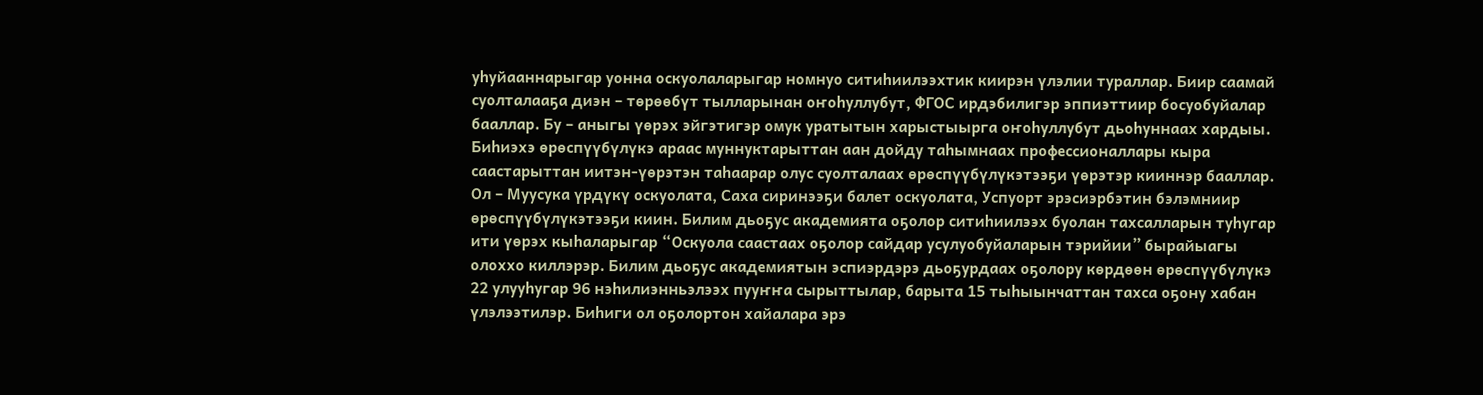уһуйааннарыгар уонна оскуолаларыгар номнуо ситиһиилээхтик киирэн үлэлии тураллар. Биир саамай суолталааҕа диэн – төрөөбүт тылларынан оҥоһуллубут, ФГОС ирдэбилигэр эппиэттиир босуобуйалар бааллар. Бу – аныгы үөрэх эйгэтигэр омук уратытын харыстыырга оҥоһуллубут дьоһуннаах хардыы.
Биһиэхэ өрөспүүбүлүкэ араас муннуктарыттан аан дойду таһымнаах профессионаллары кыра саастарыттан иитэн-үөрэтэн таһаарар олус суолталаах өрөспүүбүлүкэтээҕи үөрэтэр кииннэр бааллар. Ол – Муусука үрдүкү оскуолата, Саха сиринээҕи балет оскуолата, Успуорт эрэсиэрбэтин бэлэмниир өрөспүүбүлүкэтээҕи киин. Билим дьоҕус академията оҕолор ситиһиилээх буолан тахсалларын туһугар ити үөрэх кыһаларыгар “Оскуола саастаах оҕолор сайдар усулуобуйаларын тэрийии” бырайыагы олоххо киллэрэр. Билим дьоҕус академиятын эспиэрдэрэ дьоҕурдаах оҕолору көрдөөн өрөспүүбүлүкэ 22 улууһугар 96 нэһилиэнньэлээх пууҥҥа сырыттылар, барыта 15 тыһыынчаттан тахса оҕону хабан үлэлээтилэр. Биһиги ол оҕолортон хайалара эрэ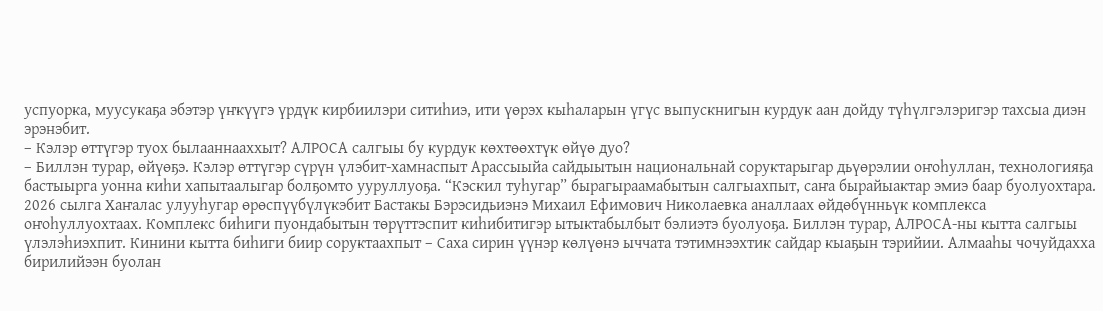успуорка, муусукаҕа эбэтэр үҥкүүгэ үрдүк кирбиилэри ситиһиэ, ити үөрэх кыһаларын үгүс выпускнигын курдук аан дойду түһүлгэлэригэр тахсыа диэн эрэнэбит.
– Кэлэр өттүгэр туох былааннааххыт? АЛРОСА салгыы бу курдук көхтөөхтүк өйүө дуо?
– Биллэн турар, өйүөҕэ. Кэлэр өттүгэр сүрүн үлэбит-хамнаспыт Арассыыйа сайдыытын национальнай соруктарыгар дьүөрэлии оҥоһуллан, технологияҕа бастыырга уонна киһи хапытаалыгар болҕомто ууруллуоҕа. “Кэскил туһугар” бырагыраамабытын салгыахпыт, саҥа бырайыактар эмиэ баар буолуохтара.
2026 сылга Хаҥалас улууһугар өрөспүүбүлүкэбит Бастакы Бэрэсидьиэнэ Михаил Ефимович Николаевка аналлаах өйдөбүнньүк комплекса оҥоһуллуохтаах. Комплекс биһиги пуондабытын төрүттэспит киһибитигэр ытыктабылбыт бэлиэтэ буолуоҕа. Биллэн турар, АЛРОСА-ны кытта салгыы үлэлэһиэхпит. Кинини кытта биһиги биир соруктаахпыт – Саха сирин үүнэр көлүөнэ ыччата тэтимнээхтик сайдар кыаҕын тэрийии. Алмааһы чочуйдахха бирилийээн буолан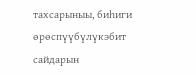тахсарыныы, биһиги өрөспүүбүлүкэбит сайдарын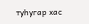туһугар хас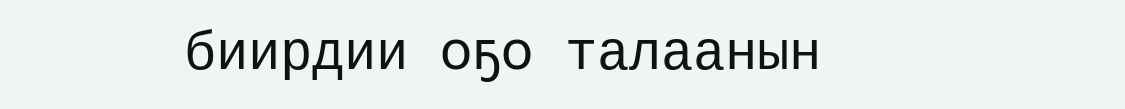биирдии оҕо талаанын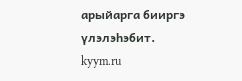арыйарга бииргэ үлэлэһэбит.
kyym.ru